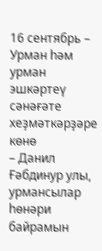16 сентябрь – Урман һәм урман эшкәртеү сәнәғәте хеҙмәткәрҙәре көнө
– Данил Ғәбдинур улы, урмансылар һөнәри байрамын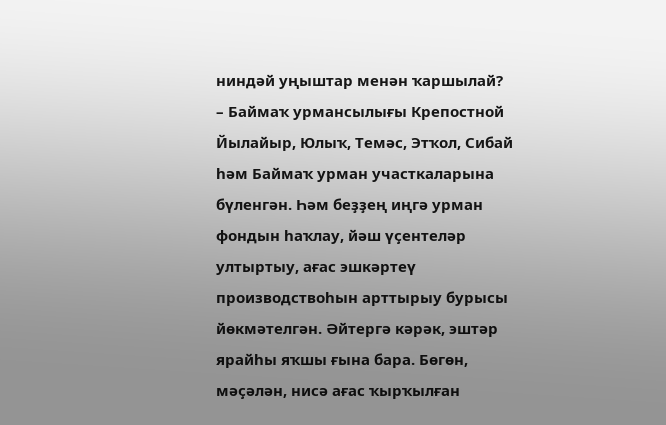ниндәй уңыштар менән ҡаршылай?
– Баймаҡ урмансылығы Крепостной Йылайыр, Юлыҡ, Темәс, Этҡол, Сибай һәм Баймаҡ урман участкаларына бүленгән. Һәм беҙҙең иңгә урман фондын һаҡлау, йәш үҫентеләр ултыртыу, ағас эшкәртеү производствоһын арттырыу бурысы йөкмәтелгән. Әйтергә кәрәк, эштәр ярайһы яҡшы ғына бара. Бөгөн, мәҫәлән, нисә ағас ҡырҡылған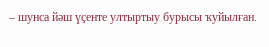– шунса йәш үҫенте ултыртыу бурысы ҡуйылған.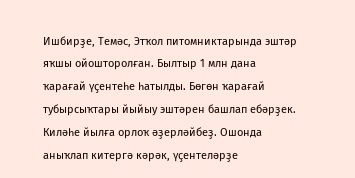Ишбирҙе, Темәс, Этҡол питомниктарында эштәр яҡшы ойошторолған. Былтыр 1 млн дана ҡарағай үҫентеһе һатылды. Бөгөн ҡарағай тубырсыҡтары йыйыу эштәрен башлап ебәрҙек. Киләһе йылға орлоҡ әҙерләйбеҙ. Ошонда аныҡлап китергә кәрәк, үҫентеләрҙе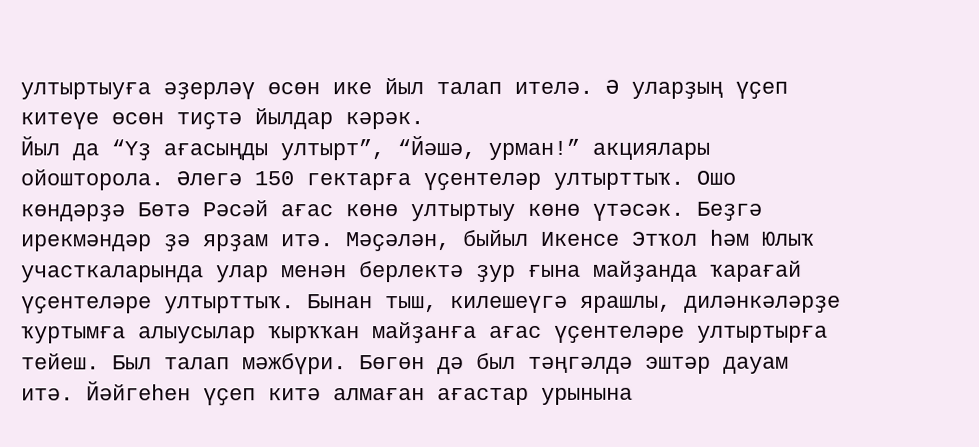ултыртыуға әҙерләү өсөн ике йыл талап ителә. Ә уларҙың үҫеп китеүе өсөн тиҫтә йылдар кәрәк.
Йыл да “Үҙ ағасыңды ултырт”, “Йәшә, урман!” акциялары ойошторола. Әлегә 150 гектарға үҫентеләр ултырттыҡ. Ошо көндәрҙә Бөтә Рәсәй ағас көнө ултыртыу көнө үтәсәк. Беҙгә ирекмәндәр ҙә ярҙам итә. Мәҫәлән, быйыл Икенсе Этҡол һәм Юлыҡ участкаларында улар менән берлектә ҙур ғына майҙанда ҡарағай үҫентеләре ултырттыҡ. Бынан тыш, килешеүгә ярашлы, диләнкәләрҙе ҡуртымға алыусылар ҡырҡҡан майҙанға ағас үҫентеләре ултыртырға тейеш. Был талап мәжбүри. Бөгөн дә был тәңгәлдә эштәр дауам итә. Йәйгеһен үҫеп китә алмаған ағастар урынына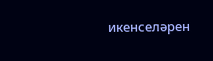икенселәрен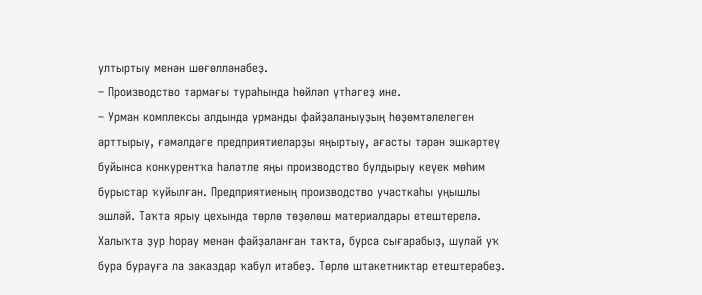ултыртыу менән шөғөлләнәбеҙ.
– Производство тармағы тураһында һөйләп үтһәгеҙ ине.
– Урман комплексы алдында урманды файҙаланыуҙың һөҙөмтәлелеген арттырыу, ғәмәлдәге предприятиеларҙы яңыртыу, ағасты тәрән эшкәртеү буйынса конкурентҡа һәләтле яңы производство булдырыу кеүек мөһим бурыстар ҡуйылған. Предприятиеның производство участкаһы уңышлы эшләй. Таҡта ярыу цехында төрлө төҙөлөш материалдары етештерелә. Халыҡта ҙур һорау менән файҙаланған таҡта, бурса сығарабыҙ, шулай уҡ бура бурауға ла заказдар ҡабул итәбеҙ. Төрлө штакетниктар етештерәбеҙ.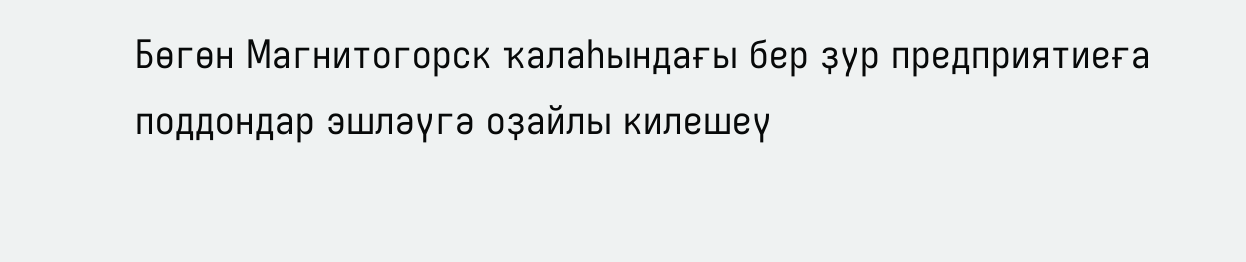Бөгөн Магнитогорск ҡалаһындағы бер ҙур предприятиеға поддондар эшләүгә оҙайлы килешеү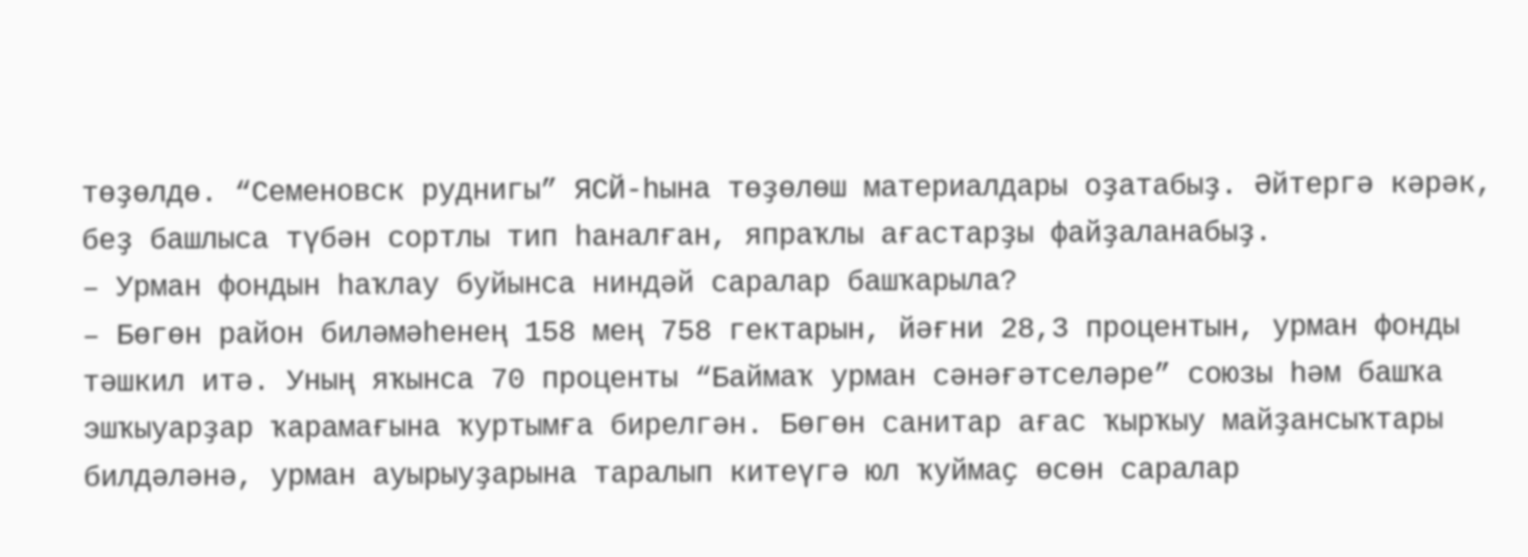төҙөлдө. “Семеновск руднигы” ЯСЙ-һына төҙөлөш материалдары оҙатабыҙ. Әйтергә кәрәк, беҙ башлыса түбән сортлы тип һаналған, япраҡлы ағастарҙы файҙаланабыҙ.
– Урман фондын һаҡлау буйынса ниндәй саралар башҡарыла?
– Бөгөн район биләмәһенең 158 мең 758 гектарын, йәғни 28,3 процентын, урман фонды тәшкил итә. Уның яҡынса 70 проценты “Баймаҡ урман сәнәғәтселәре” союзы һәм башҡа эшҡыуарҙар ҡарамағына ҡуртымға бирелгән. Бөгөн санитар ағас ҡырҡыу майҙансыҡтары билдәләнә, урман ауырыуҙарына таралып китеүгә юл ҡуймаҫ өсөн саралар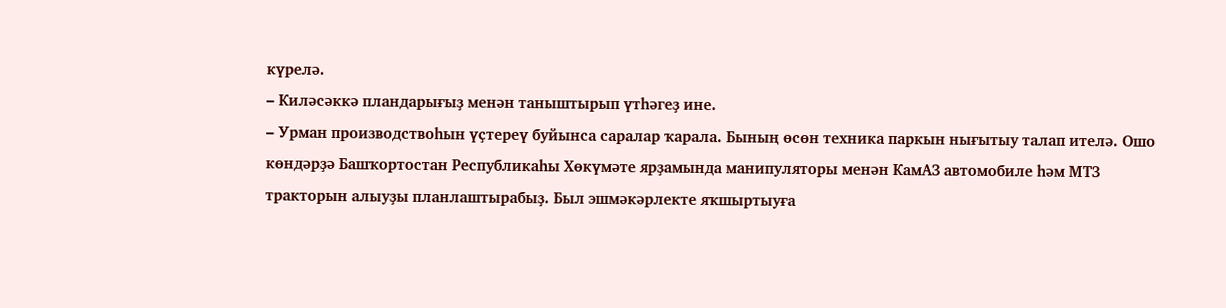күрелә.
– Киләсәккә пландарығыҙ менән таныштырып үтһәгеҙ ине.
– Урман производствоһын үҫтереү буйынса саралар ҡарала. Бының өсөн техника паркын нығытыу талап ителә. Ошо көндәрҙә Башҡортостан Республикаһы Хөкүмәте ярҙамында манипуляторы менән КамАЗ автомобиле һәм МТЗ тракторын алыуҙы планлаштырабыҙ. Был эшмәкәрлекте яҡшыртыуға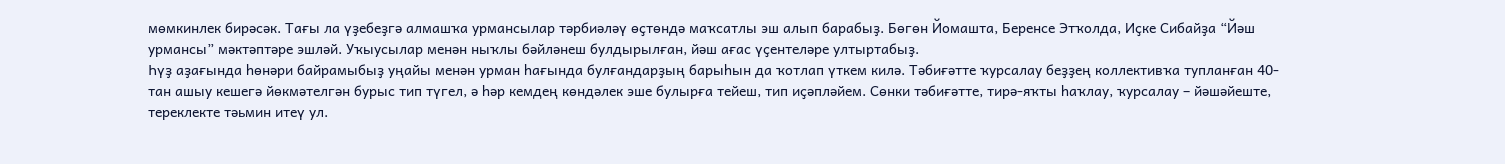мөмкинлек бирәсәк. Тағы ла үҙебеҙгә алмашҡа урмансылар тәрбиәләү өҫтөндә маҡсатлы эш алып барабыҙ. Бөгөн Йомашта, Беренсе Этҡолда, Иҫке Сибайҙа “Йәш урмансы” мәктәптәре эшләй. Уҡыусылар менән ныҡлы бәйләнеш булдырылған, йәш ағас үҫентеләре ултыртабыҙ.
Һүҙ аҙағында һөнәри байрамыбыҙ уңайы менән урман һағында булғандарҙың барыһын да ҡотлап үткем килә. Тәбиғәтте ҡурсалау беҙҙең коллективҡа тупланған 40-тан ашыу кешегә йөкмәтелгән бурыс тип түгел, ә һәр кемдең көндәлек эше булырға тейеш, тип иҫәпләйем. Сөнки тәбиғәтте, тирә-яҡты һаҡлау, ҡурсалау – йәшәйеште, тереклекте тәьмин итеү ул.